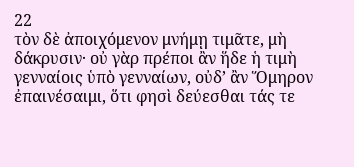22
τὸν δὲ ἀποιχόμενον μνήμῃ τιμᾶτε, μὴ δάκρυσιν· οὐ γὰρ πρέποι ἂν ἥδε ἡ τιμὴ γενναίοις ὑπὸ γενναίων, οὐδ’ ἂν Ὅμηρον ἐπαινέσαιμι, ὅτι φησὶ δεύεσθαι τάς τε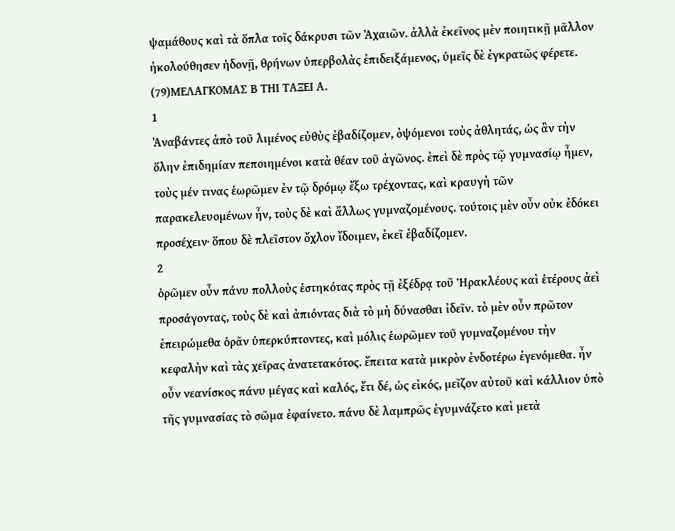ψαμάθους καὶ τὰ ὅπλα τοῖς δάκρυσι τῶν Ἀχαιῶν. ἀλλὰ ἐκεῖνος μὲν ποιητικῇ μᾶλλον ἠκολούθησεν ἡδονῇ, θρήνων ὑπερβολὰς ἐπιδειξάμενος, ὑμεῖς δὲ ἐγκρατῶς φέρετε.
(79)ΜΕΛΑΓΚΟΜΑΣ Β ΤΗΙ ΤΑΞΕΙ Α.
1
Ἀναβάντες ἀπὸ τοῦ λιμένος εὐθὺς ἐβαδίζομεν, ὀψόμενοι τοὺς ἀθλητάς, ὡς ἂν τὴν ὅλην ἐπιδημίαν πεποιημένοι κατὰ θέαν τοῦ ἀγῶνος. ἐπεὶ δὲ πρὸς τῷ γυμνασίῳ ἦμεν, τοὺς μέν τινας ἑωρῶμεν ἐν τῷ δρόμῳ ἔξω τρέχοντας, καὶ κραυγὴ τῶν παρακελευομένων ἦν, τοὺς δὲ καὶ ἄλλως γυμναζομένους. τούτοις μὲν οὖν οὐκ ἐδόκει προσέχειν· ὅπου δὲ πλεῖστον ὄχλον ἴδοιμεν, ἐκεῖ ἐβαδίζομεν.
2
ὁρῶμεν οὖν πάνυ πολλοὺς ἑστηκότας πρὸς τῇ ἐξέδρᾳ τοῦ Ἡρακλέους καὶ ἑτέρους ἀεὶ προσάγοντας, τοὺς δὲ καὶ ἀπιόντας διὰ τὸ μὴ δύνασθαι ἰδεῖν. τὸ μὲν οὖν πρῶτον ἐπειρώμεθα ὁρᾶν ὑπερκύπτοντες, καὶ μόλις ἑωρῶμεν τοῦ γυμναζομένου τὴν κεφαλὴν καὶ τὰς χεῖρας ἀνατετακότος. ἔπειτα κατὰ μικρὸν ἐνδοτέρω ἐγενόμεθα. ἦν οὖν νεανίσκος πάνυ μέγας καὶ καλός, ἔτι δέ, ὡς εἰκός, μεῖζον αὐτοῦ καὶ κάλλιον ὑπὸ τῆς γυμνασίας τὸ σῶμα ἐφαίνετο. πάνυ δὲ λαμπρῶς ἐγυμνάζετο καὶ μετὰ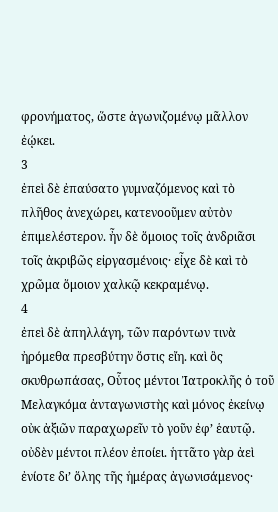φρονήματος, ὥστε ἀγωνιζομένῳ μᾶλλον ἐῴκει.
3
ἐπεὶ δὲ ἐπαύσατο γυμναζόμενος καὶ τὸ πλῆθος ἀνεχώρει, κατενοοῦμεν αὐτὸν ἐπιμελέστερον. ἦν δὲ ὅμοιος τοῖς ἀνδριᾶσι τοῖς ἀκριβῶς εἰργασμένοις· εἶχε δὲ καὶ τὸ χρῶμα ὅμοιον χαλκῷ κεκραμένῳ.
4
ἐπεὶ δὲ ἀπηλλάγη, τῶν παρόντων τινὰ ἠρόμεθα πρεσβύτην ὅστις εἴη. καὶ ὃς σκυθρωπάσας, Οὗτος μέντοι Ἰατροκλῆς ὁ τοῦ Μελαγκόμα ἀνταγωνιστὴς καὶ μόνος ἐκείνῳ οὐκ ἀξιῶν παραχωρεῖν τὸ γοῦν ἐφ’ ἑαυτῷ. οὐδὲν μέντοι πλέον ἐποίει. ἡττᾶτο γὰρ ἀεὶ ἐνίοτε δι’ ὅλης τῆς ἡμέρας ἀγωνισάμενος·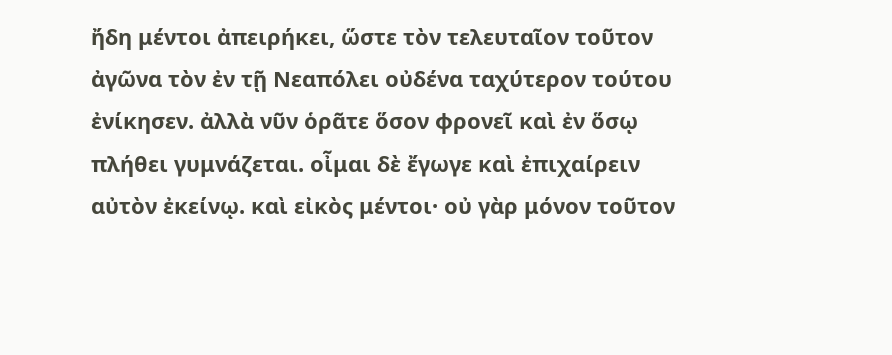ἤδη μέντοι ἀπειρήκει, ὥστε τὸν τελευταῖον τοῦτον ἀγῶνα τὸν ἐν τῇ Νεαπόλει οὐδένα ταχύτερον τούτου ἐνίκησεν. ἀλλὰ νῦν ὁρᾶτε ὅσον φρονεῖ καὶ ἐν ὅσῳ πλήθει γυμνάζεται. οἶμαι δὲ ἔγωγε καὶ ἐπιχαίρειν αὐτὸν ἐκείνῳ. καὶ εἰκὸς μέντοι· οὐ γὰρ μόνον τοῦτον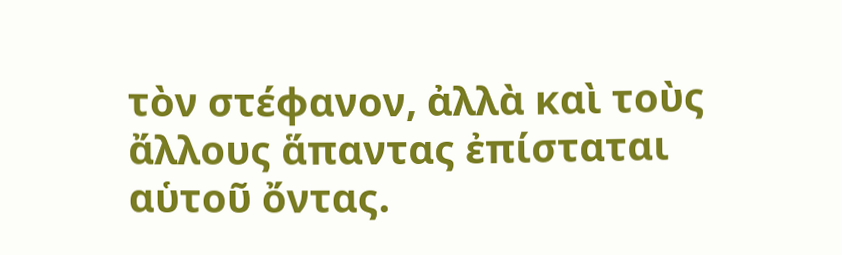τὸν στέφανον, ἀλλὰ καὶ τοὺς ἄλλους ἅπαντας ἐπίσταται αὑτοῦ ὄντας.